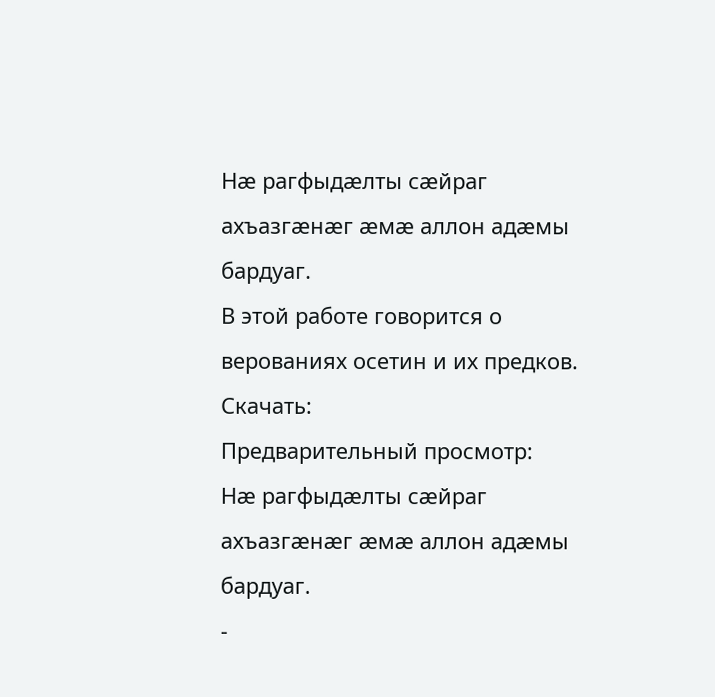Нæ рагфыдæлты сæйраг ахъазгæнæг æмæ аллон адæмы бардуаг.
В этой работе говорится о верованиях осетин и их предков.
Скачать:
Предварительный просмотр:
Нæ рагфыдæлты сæйраг ахъазгæнæг æмæ аллон адæмы бардуаг.
-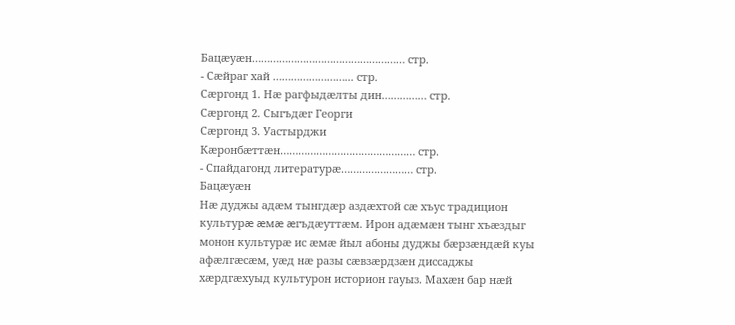Бацæуæн…………………………………………… стр.
- Сæйраг хай ……………………... стр.
Сæргонд 1. Нæ рагфыдæлты дин…………… стр.
Сæргонд 2. Сыгъдæг Георги
Сæргонд 3. Уастырджи
Кæронбæттæн……………………………………… стр.
- Спайдагонд литературæ…………………… стр.
Бацæуæн
Нæ дуджы адæм тынгдæр аздæхтой сæ хъус традицион культурæ æмæ æгъдæуттæм. Ирон адæмæн тынг хъæздыг монон культурæ ис æмæ йыл абоны дуджы бæрзæндæй куы афæлгæсæм, уæд нæ разы сæвзæрдзæн диссаджы хæрдгæхуыд культурон историон гауыз. Махæн бар нæй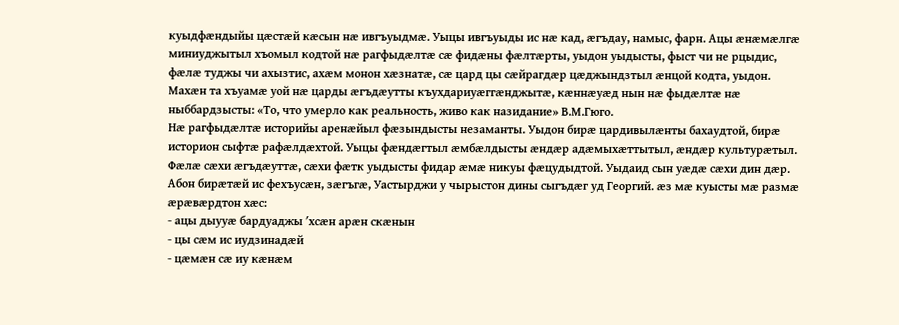куыдфæндыйы цæстæй кæсын нæ ивгъуыдмæ. Уыцы ивгъуыды ис нæ кад, æгъдау, намыс, фарн. Ацы æнæмæлгæ миниуджытыл хъомыл кодтой нæ рагфыдæлтæ сæ фидæны фæлтæрты, уыдон уыдысты, фыст чи не рцыдис, фæлæ туджы чи ахызтис, ахæм монон хæзнатæ, сæ цард цы сæйрагдæр цæджындзтыл æнцой кодта, уыдон. Махæн та хъуамæ уой нæ царды æгъдæутты къухдариуæггæнджытæ, кæннæуæд нын нæ фыдæлтæ нæ ныббардзысты: «То, что умерло как реальность, живо как назидание» В.М.Гюго.
Нæ рагфыдæлтæ историйы аренæйыл фæзындысты незаманты. Уыдон бирæ цардивылæнты бахаудтой, бирæ историон сыфтæ рафæлдæхтой. Уыцы фæндæгтыл æмбæлдысты æндæр адæмыхæттытыл, æндæр культурæтыл. Фæлæ сæхи æгъдæуттæ, сæхи фæтк уыдысты фидар æмæ никуы фæцудыдтой. Уыдаид сын уæдæ сæхи дин дæр.
Абон бирæтæй ис фехъусæн, зæгъгæ, Уастырджи у чырыстон дины сыгъдæг уд Георгий. æз мæ куысты мæ размæ æрæвæрдтон хæс:
- ацы дыууæ бардуаджы ′хсæн арæн скæнын
- цы сæм ис иудзинадæй
- цæмæн сæ иу кæнæм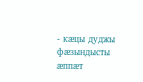- кæцы дуджы фæзындысты
æппæт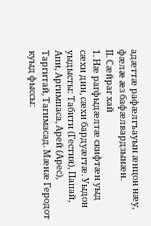адæттæ рафæлгъауын æнцон нæу, фæлæ æз бафæлвардзынæн.
ΙΙ. Сæйраг хай
1. Нæ рагфыдæлтæ скифтæн уыд сæхи дин, сæхи бардуæгтæ. Уыдон уыдысты: Табити (Гестия), Папай, Апи, Аргимпаса, Арей (Арес), Таргитай, Тагимасад. Мæнæ Геродот куыд фыссы: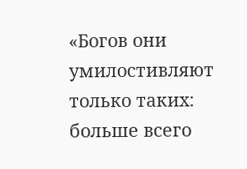«Богов они умилостивляют только таких: больше всего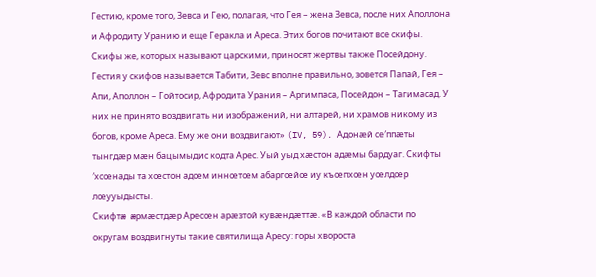Гестию, кроме того, Зевса и Гею, полагая, что Гея – жена Зевса, после них Аполлона и Афродиту Уранию и еще Геракла и Ареса. Этих богов почитают все скифы. Скифы же, которых называют царскими, приносят жертвы также Посейдону. Гестия у скифов называется Табити, Зевс вполне правильно, зовется Папай, Гея – Апи, Аполлон – Гойтосир, Афродита Урания – Аргимпаса, Посейдон – Тагимасад. У них не принято воздвигать ни изображений, ни алтарей, ни храмов никому из богов, кроме Ареса. Ему же они воздвигают» (IV, 59). Адонæй се′ппæты тынгдæр мæн бацымыдис кодта Арес. Уый уыд хæстон адæмы бардуаг. Скифты ′хсœнады та хœстон адœм иннœтœм абаргœйœ иу къœпхœн уœлдœр лœууыдысты.
Скифтæ æрмæстдæр Аресœн арæзтой кувæндæттæ. «В каждой области по округам воздвигнуты такие святилища Аресу: горы хвороста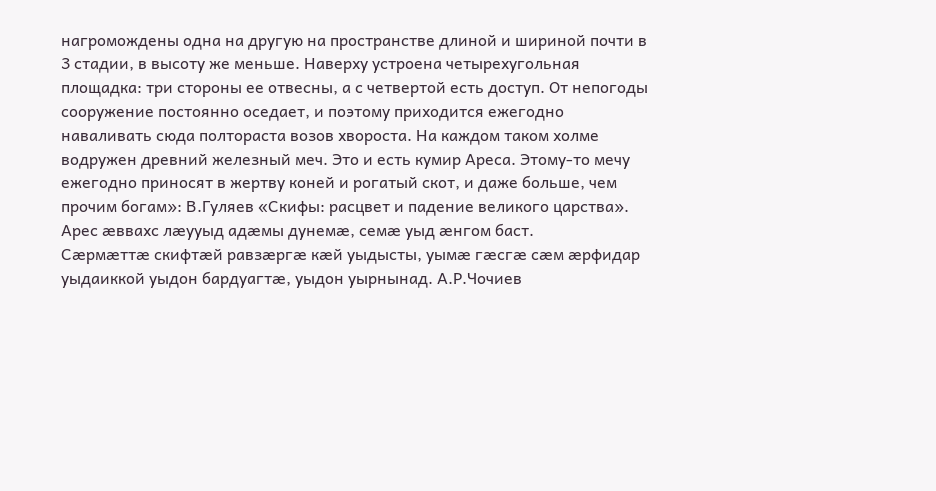нагромождены одна на другую на пространстве длиной и шириной почти в 3 стадии, в высоту же меньше. Наверху устроена четырехугольная площадка: три стороны ее отвесны, а с четвертой есть доступ. От непогоды сооружение постоянно оседает, и поэтому приходится ежегодно наваливать сюда полтораста возов хвороста. На каждом таком холме водружен древний железный меч. Это и есть кумир Ареса. Этому-то мечу ежегодно приносят в жертву коней и рогатый скот, и даже больше, чем прочим богам»: В.Гуляев «Скифы: расцвет и падение великого царства».
Арес æввахс лæууыд адæмы дунемæ, семæ уыд æнгом баст.
Сæрмæттæ скифтæй равзæргæ кæй уыдысты, уымæ гæсгæ сæм æрфидар уыдаиккой уыдон бардуагтæ, уыдон уырнынад. А.Р.Чочиев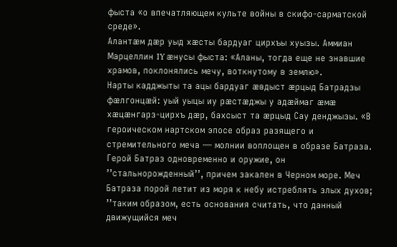фыста «о впечатляющем культе войны в скифо-сарматской среде».
Алантæм дæр уыд хæсты бардуаг цирхъы хуызы. Аммиан Марцеллин ΙΥ æнусы фыста: «Аланы, тогда еще не знавшие храмов, поклонялись мечу, воткнутому в землю».
Нарты кадджыты та ацы бардуаг æвдыст æрцыд Батрадзы фæлгонцæй: уый уыцы иу рæстæджы у адæймаг æмæ хæцæнгарз-цирхъ дæр, бахсыст та æрцыд Сау денджызы. «В героическом нартском эпосе образ разящего и стремительного меча — молнии воплощен в образе Батраза. Герой Батраз одновременно и оружие, он ʼʼстальнорожденныйʼʼ, причем закален в Черном море. Меч Батраза порой летит из моря к небу истреблять злых духов; ʼʼтаким образом, есть основания считать, что данный движущийся меч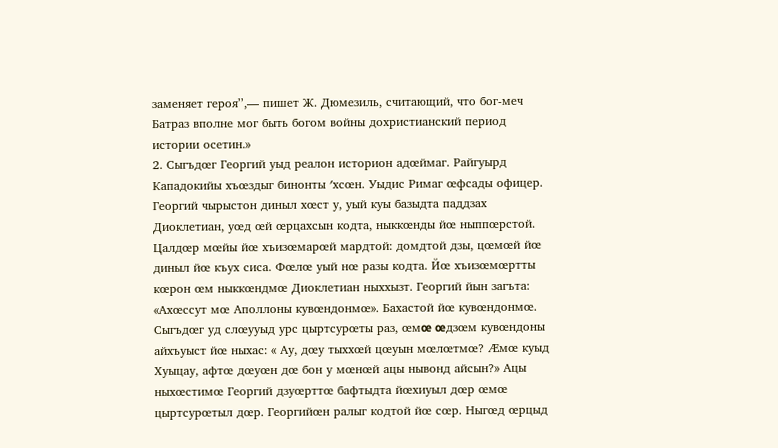заменяет герояʼʼ,— пишет Ж. Дюмезиль, считающий, что бог-меч Батраз вполне мог быть богом войны дохристианский период истории осетин.»
2. Сыгъдœг Георгий уыд реалон историон адœймаг. Райгуырд Кападокийы хъœздыг бинонты ʹхсœн. Уыдис Римаг œфсады офицер.
Георгий чырыстон диныл хœст у, уый куы базыдта паддзах Диоклетиан, уœд œй œрцахсын кодта, ныккœнды йœ ныппœрстой. Цалдœр мœйы йœ хъизœмарœй мардтой: домдтой дзы, цœмœй йœ диныл йœ къух сиса. Фœлœ уый нœ разы кодта. Йœ хъизœмœртты кœрон œм ныккœндмœ Диоклетиан ныххызт. Георгий йын загъта: «Ахœссут мœ Аполлоны кувœндонмœ». Бахастой йœ кувœндонмœ. Сыгъдœг уд слœууыд урс цыртсурœты раз, œмœ œдзœм кувœндоны айхъуыст йœ ныхас: « Ау, дœу тыххœй цœуын мœлœтмœ? Æмœ куыд Хуыцау, афтœ дœуœн дœ бон у мœнœй ацы нывонд айсын?» Ацы ныхœстимœ Георгий дзуœрттœ бафтыдта йœхиуыл дœр œмœ цыртсурœтыл дœр. Георгийœн ралыг кодтой йœ сœр. Ныгœд œрцыд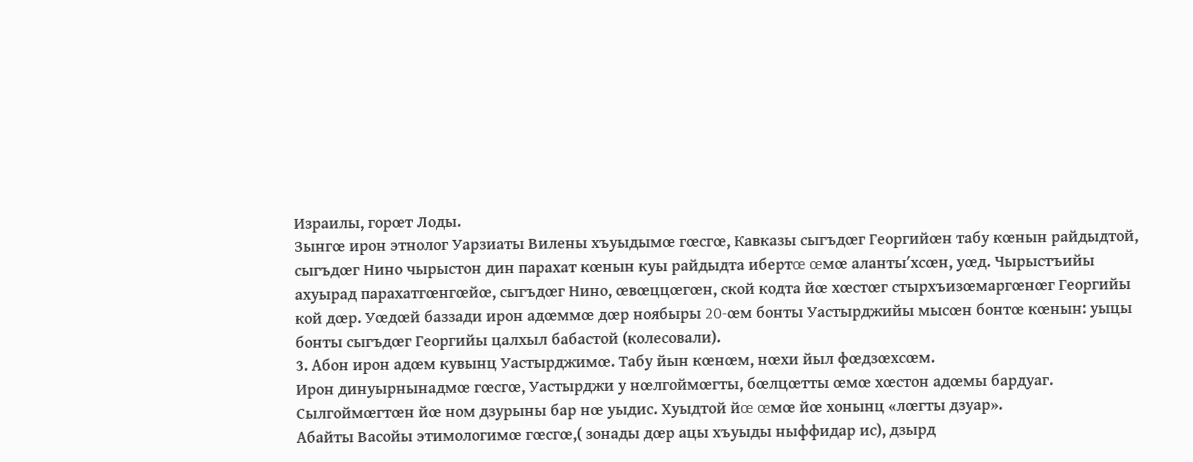Израилы, горœт Лоды.
Зынгœ ирон этнолог Уарзиаты Вилены хъуыдымœ гœсгœ, Кавказы сыгъдœг Георгийœн табу кœнын райдыдтой, сыгъдœг Нино чырыстон дин парахат кœнын куы райдыдта ибертœ œмœ алантыʹхсœн, уœд. Чырыстъийы ахуырад парахатгœнгœйœ, сыгъдœг Нино, œвœццœгœн, ской кодта йœ хœстœг стырхъизœмаргœнœг Георгийы кой дœр. Уœдœй баззади ирон адœммœ дœр ноябыры 20-œм бонты Уастырджийы мысœн бонтœ кœнын: уыцы бонты сыгъдœг Георгийы цалхыл бабастой (колесовали).
3. Абон ирон адœм кувынц Уастырджимœ. Табу йын кœнœм, нœхи йыл фœдзœхсœм.
Ирон динуырнынадмœ гœсгœ, Уастырджи у нœлгоймœгты, бœлцœтты œмœ хœстон адœмы бардуаг. Сылгоймœгтœн йœ ном дзурыны бар нœ уыдис. Хуыдтой йœ œмœ йœ хонынц «лœгты дзуар».
Абайты Васойы этимологимœ гœсгœ,( зонады дœр ацы хъуыды ныффидар ис), дзырд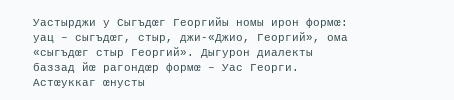Уастырджи у Сыгъдœг Георгийы номы ирон формœ: уац – сыгъдœг, стыр, джи-«Джио, Георгий», ома «сыгъдœг стыр Георгий». Дыгурон диалекты баззад йœ рагондœр формœ – Уас Георги.
Астœуккаг œнусты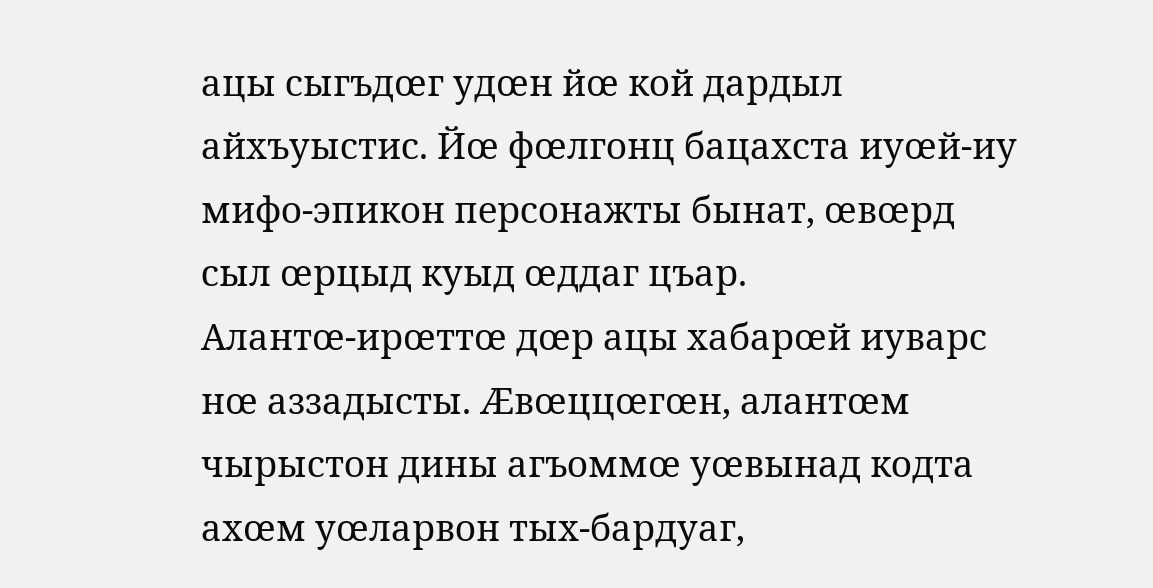ацы сыгъдœг удœн йœ кой дардыл айхъуыстис. Йœ фœлгонц бацахста иуœй-иу мифо-эпикон персонажты бынат, œвœрд сыл œрцыд куыд œддаг цъар.
Алантœ-ирœттœ дœр ацы хабарœй иуварс нœ аззадысты. Æвœццœгœн, алантœм чырыстон дины агъоммœ уœвынад кодта ахœм уœларвон тых-бардуаг,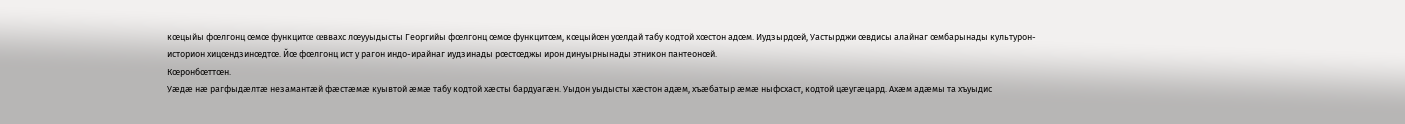кœцыйы фœлгонц œмœ функцитœ œввахс лœууыдысты Георгийы фœлгонц œмœ функцитœм, кœцыйœн уœлдай табу кодтой хœстон адœм. Иудзырдœй, Уастырджи œвдисы алайнаг œмбарынады культурон-историон хицœндзинœдтœ. Йœ фœлгонц ист у рагон индо-ирайнаг иудзинады рœстœджы ирон динуырнынады этникон пантеонœй.
Кœронбœттœн.
Уæдæ нæ рагфыдæлтæ незамантæй фæстæмæ куывтой æмæ табу кодтой хæсты бардуагæн. Уыдон уыдысты хæстон адæм, хъæбатыр æмæ ныфсхаст, кодтой цæугæцард. Ахæм адæмы та хъуыдис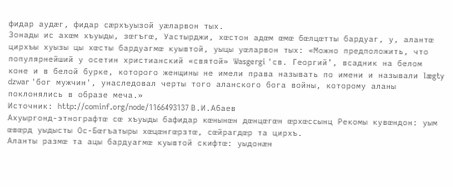фидар аудæг, фидар сæрхъуызой уæларвон тых.
Зонады ис ахœм хъуыды, зœгъгœ, Уастырджи, хœстон адœм œмœ бœлцœтты бардуаг, у, алантœ цирхъы хуызы цы хœсты бардуагмœ куывтой, уыцы уœларвон тых: «Можно предположить, что популярнейший у осетин христианский «святой» Wasgergi 'св. Георгий’, всадник на белом коне и в белой бурке, которого женщины не имели права называть по имени и называли lægty dzwar 'бог мужчин', унаследовал черты того аланского бога войны, которому аланы поклонялись в образе меча.»
Источник: http://cominf.org/node/1166493137 В.И.Абаев
Ахуыргонд-этнографтœ сœ хъуыды бафидар кœнынœн дœнцœгœн œрхœссынц Рекомы кувœндон: уым œвœрд уыдысты Ос-Бœгъатыры хœцœнгœрзтœ, сœйрагдœр та цирхъ.
Аланты размœ та ацы бардуагмœ куывтой скифтœ: уыдонæн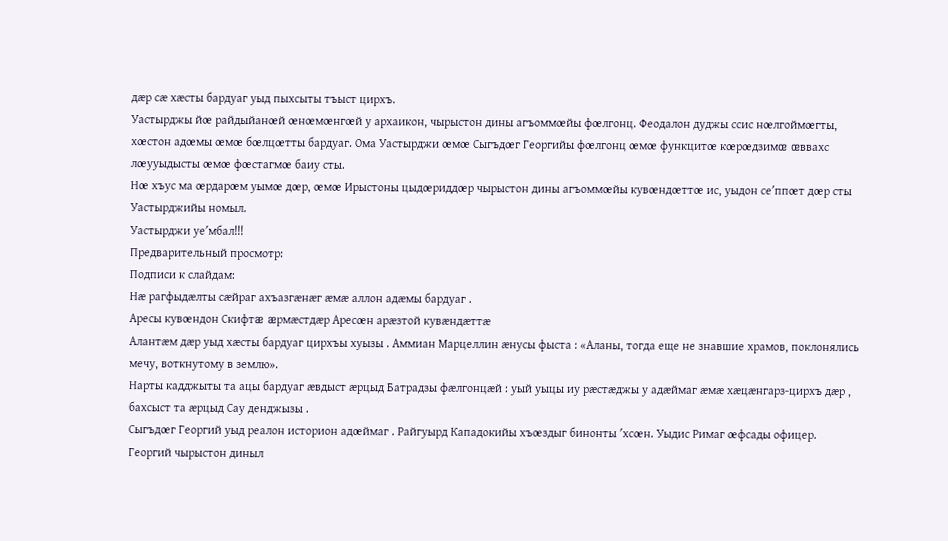дæр сæ хæсты бардуаг уыд пыхсыты тъыст цирхъ.
Уастырджы йœ райдыйанœй œнœмœнгœй у архаикон, чырыстон дины агъоммœйы фœлгонц. Феодалон дуджы ссис нœлгоймœгты, хœстон адœмы œмœ бœлцœтты бардуаг. Ома Уастырджи œмœ Сыгъдœг Георгийы фœлгонц œмœ функцитœ кœрœдзимœ œввахс лœууыдысты œмœ фœстагмœ баиу сты.
Нœ хъус ма œрдарœм уымœ дœр, œмœ Ирыстоны цыдœриддœр чырыстон дины агъоммœйы кувœндœттœ ис, уыдон се′ппœт дœр сты Уастырджийы номыл.
Уастырджи уе′мбал!!!
Предварительный просмотр:
Подписи к слайдам:
Нæ рагфыдæлты сæйраг ахъазгæнæг æмæ аллон адæмы бардуаг .
Аресы кувœндон Скифтæ æрмæстдæр Аресœн арæзтой кувæндæттæ
Алантæм дæр уыд хæсты бардуаг цирхъы хуызы . Аммиан Марцеллин æнусы фыста : «Аланы, тогда еще не знавшие храмов, поклонялись мечу, воткнутому в землю».
Нарты кадджыты та ацы бардуаг æвдыст æрцыд Батрадзы фæлгонцæй : уый уыцы иу рæстæджы у адæймаг æмæ хæцæнгарз-цирхъ дæр , бахсыст та æрцыд Сау денджызы .
Сыгъдœг Георгий уыд реалон историон адœймаг . Райгуырд Кападокийы хъœздыг бинонты ʹхсœн. Уыдис Римаг œфсады офицер.
Георгий чырыстон диныл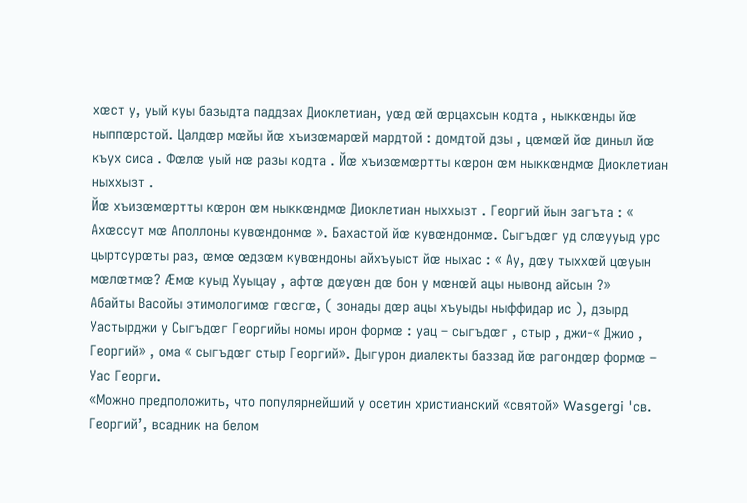хœст у, уый куы базыдта паддзах Диоклетиан, уœд œй œрцахсын кодта , ныккœнды йœ ныппœрстой. Цалдœр мœйы йœ хъизœмарœй мардтой : домдтой дзы , цœмœй йœ диныл йœ къух сиса . Фœлœ уый нœ разы кодта . Йœ хъизœмœртты кœрон œм ныккœндмœ Диоклетиан ныххызт .
Йœ хъизœмœртты кœрон œм ныккœндмœ Диоклетиан ныххызт . Георгий йын загъта : « Ахœссут мœ Аполлоны кувœндонмœ ». Бахастой йœ кувœндонмœ. Сыгъдœг уд слœууыд урс цыртсурœты раз, œмœ œдзœм кувœндоны айхъуыст йœ ныхас : « Ау, дœу тыххœй цœуын мœлœтмœ? Æмœ куыд Хуыцау , афтœ дœуœн дœ бон у мœнœй ацы нывонд айсын ?»
Абайты Васойы этимологимœ гœсгœ, ( зонады дœр ацы хъуыды ныффидар ис ), дзырд Уастырджи у Сыгъдœг Георгийы номы ирон формœ : уац – сыгъдœг , стыр , джи-« Джио , Георгий» , ома « сыгъдœг стыр Георгий». Дыгурон диалекты баззад йœ рагондœр формœ – Уас Георги.
«Можно предположить, что популярнейший у осетин христианский «святой» Wasgergi 'св. Георгий’, всадник на белом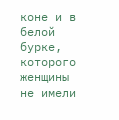коне и в белой бурке, которого женщины не имели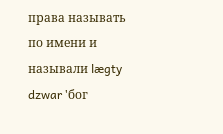права называть по имени и называли lægty dzwar 'бог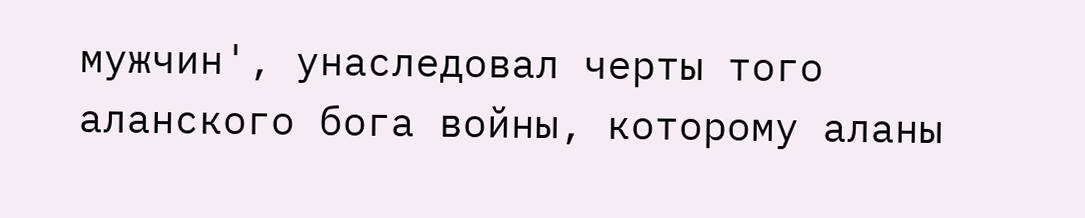мужчин', унаследовал черты того аланского бога войны, которому аланы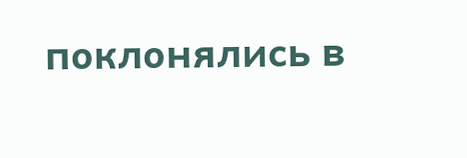поклонялись в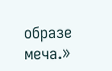образе меча.»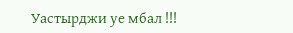Уастырджи уе мбал !!!